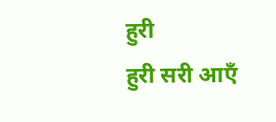हुरी
हुरी सरी आएँ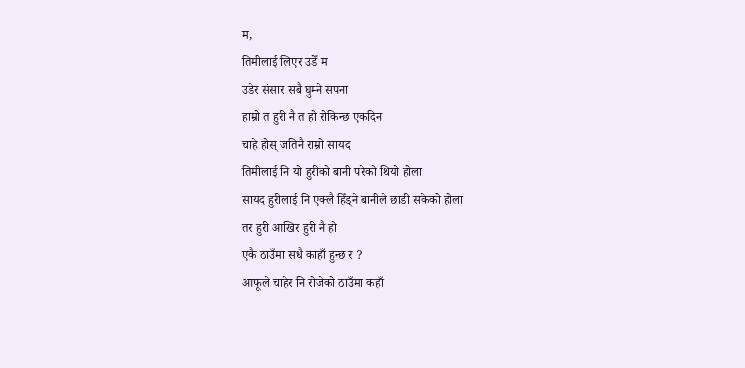म,
तिमीलाई लिएर उडेँ म
उडेर संसार सबै घुम्ने सपना
हाम्रो त हुरी नै त हो रोकिन्छ एकदिन
चाहे होस् जतिनै राम्रो सायद
तिमीलाई नि यो हुरीको बानी परेको थियो होला
सायद हुरीलाई नि एक्लै हिँड्ने बानीले छाडी सकेको होला
तर हुरी आखिर हुरी नै हो
एकै ठाउँमा सधै काहाँ हुन्छ र ?
आफूले चाहेर नि रोजेको ठाउँमा कहाँ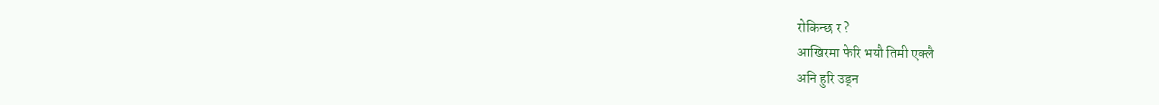रोकिन्छ र ?
आखिरमा फेरि भयौ तिमी एक्लै
अनि हुरि उड्न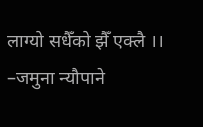लाग्यो सधैँको झैँ एक्लै ।।
–जमुना न्यौपाने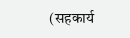(सहकार्य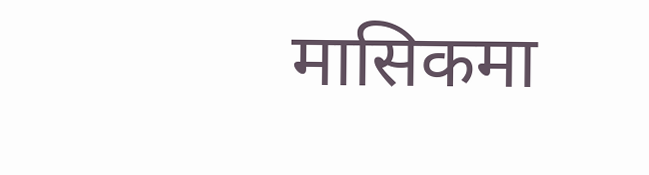मासिकमा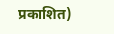प्रकाशित)